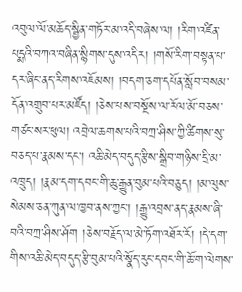འབུལ་ལོ་མཆོད་སྦྱིན་གཏོར་མ་འདི་བཞེས་ལ། །རིག་འཛིན་པདྨའི་བཀའ་བཞིན་སྙིགས་དུས་འདིར། །གསོ་རིག་བསྟན་པ་དར་ཞིང་ནད་རིགས་འཇོམས། །བདག་ཅག་དཔོན་སློབ་བསམ་དོན་འགྲུབ་པར་མཛོད། །ཅེས་པས་བསྔོས་ལ་རོལ་མོ་བཅས་གཙང་སར་ཕུལ། འབྲེལ་ཆགས་པའི་བཀྲ་ཤིས་ཀྱི་ཚིགས་སུ་བཅད་པ་རྣམས་དང་། འཆི་མེད་བདུད་རྩིས་སྒྲིབ་གཉིས་དྲི་མ་འཁྲུད། །རྣམ་དག་དབང་གི་ཆུ་རྒྱུན་བུམ་པའི་བཅུད། །མ་ལུས་སེམས་ཅན་ཀུན་ལ་ཁྱབ་ནས་ཀྱང་། །རྒྱུ་འབྲས་ནད་རྣམས་ཞི་བའི་བཀྲ་ཤིས་ཤོག །ཅེས་བརྗོད་ལ་མེ་ཏོག་འཐོར་རོ། །དེ་དག་གིས་འཆི་མེད་བདུད་རྩི་བུམ་པའི་སྣོད་རུང་དབང་གི་ཆོ་ག་ལེགས་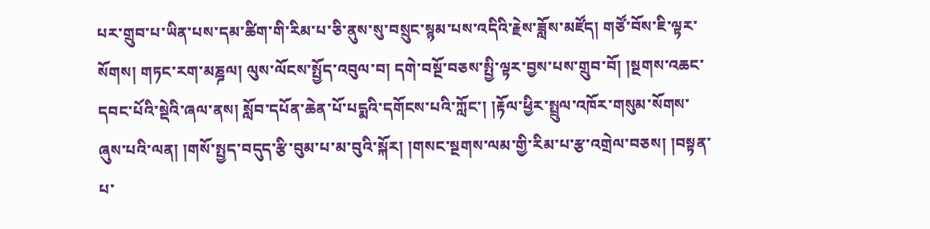པར་གྲུབ་པ་ཡིན་པས་དམ་ཚིག་གི་རིམ་པ་ཅི་ནུས་སུ་བསྲུང་སྙམ་པས་འདིའི་རྗེས་ཟློས་མཛོད། གཙོ་བོས་ཇི་ལྟར་སོགས། གཏང་རག་མཎྜལ། ལུས་ལོངས་སྤྱོད་འབུལ་བ། དགེ་བསྔོ་བཅས་སྤྱི་ལྟར་བྱས་པས་གྲུབ་བོ། །སྔགས་འཆང་དབང་པོའི་སྡེའི་ཞལ་ནས། སློབ་དཔོན་ཆེན་པོ་པདྨའི་དགོངས་པའི་ཀློང་། །རྟོལ་ཕྱིར་སྤྲུལ་འཁོར་གསུམ་སོགས་ཞུས་པའི་ལན། །གསོ་སྤྱད་བདུད་རྩི་བུམ་པ་མ་བུའི་སྐོར། །གསང་སྔགས་ལམ་གྱི་རིམ་པ་རྩ་འགྲེལ་བཅས། །བསྟན་པ་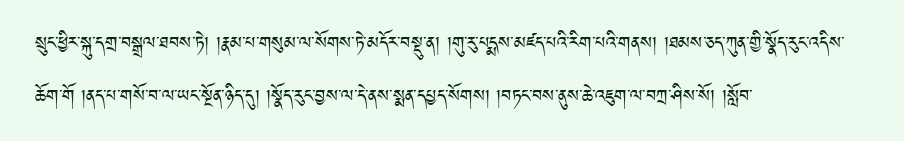སྲུང་ཕྱིར་སྐུ་དགྲ་བསྒྲལ་ཐབས་ཏེ། །རྣམ་པ་གསུམ་ལ་སོགས་ཏེ་མདོར་བསྡུ་ན། །གུ་རུ་པདྨས་མཛད་པའི་རིག་པའི་གནས། །ཐམས་ཅད་ཀུན་གྱི་སྣོད་རུང་འདིས་ཆོག་གོ །ནད་པ་གསོ་བ་ལ་ཡང་སྔོན་ཉིད་དུ། །སྣོད་རུང་བྱས་ལ་དེ་ནས་སྨན་དཔྱད་སོགས། །བཏང་བས་ནུས་ཆེ་འཇུག་ལ་བཀྲ་ཤིས་སོ། །སློབ་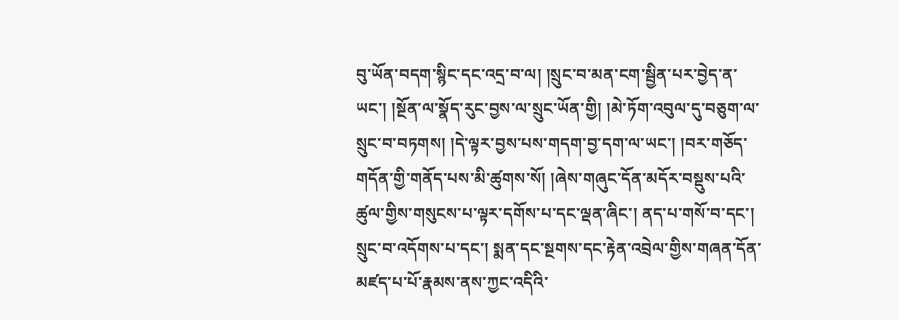བུ་ཡོན་བདག་སྙིང་དང་འདྲ་བ་ལ། །སྲུང་བ་མན་ངག་སྦྱིན་པར་བྱེད་ན་ཡང་། །སྔོན་ལ་སྣོད་རུང་བྱས་ལ་སྲུང་ཡོན་གྱི། །མེ་ཏོག་འབུལ་དུ་བཅུག་ལ་སྲུང་བ་བཏགས། །དེ་ལྟར་བྱས་པས་གདག་བྱ་དག་ལ་ཡང་། །བར་གཅོད་གདོན་གྱི་གནོད་པས་མི་ཚུགས་སོ། །ཞེས་གཞུང་དོན་མདོར་བསྡུས་པའི་ཚུལ་གྱིས་གསུངས་པ་ལྟར་དགོས་པ་དང་ལྡན་ཞིང་། ནད་པ་གསོ་བ་དང་། སྲུང་བ་འདོགས་པ་དང་། སྨན་དང་སྔགས་དང་རྟེན་འབྲེལ་གྱིས་གཞན་དོན་མཛད་པ་པོ་རྣམས་ནས་ཀྱང་འདིའི་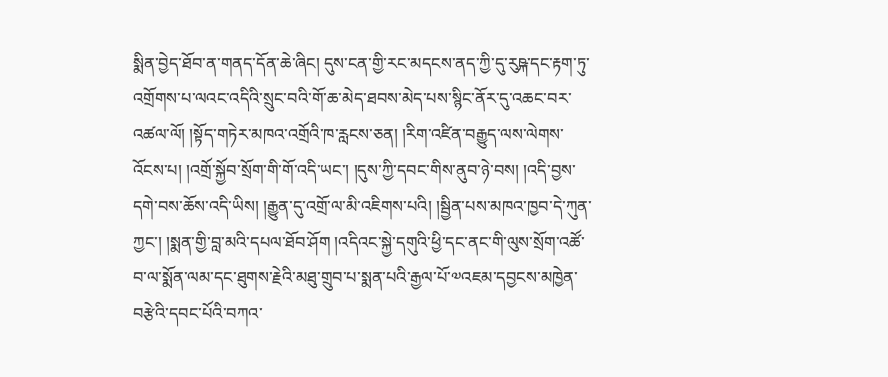སྨིན་བྱེད་ཐོབ་ན་གནད་དོན་ཆེ་ཞིང། དུས་ངན་གྱི་རང་མདངས་ནད་ཀྱི་དུ་རུཥྐ་དང་རྟག་ཏུ་འགྲོགས་པ་ལའང་འདིའི་སྲུང་བའི་གོ་ཆ་མེད་ཐབས་མེད་པས་སྙིང་ནོར་དུ་འཆང་བར་འཚལ་ལོ། །སྟོད་གཏེར་མཁའ་འགྲོའི་ཁ་རླངས་ཅན། །རིག་འཛིན་བརྒྱུད་ལས་ལེགས་འོངས་པ། །འགྲོ་སྐྱོབ་སྲོག་གི་གོ་འདི་ཡང་། །དུས་ཀྱི་དབང་གིས་ནུབ་ཉེ་བས། །འདི་བྱས་དགེ་བས་ཆོས་འདི་ཡིས། །རྒྱུན་དུ་འགྲོ་ལ་མི་འཇིགས་པའི། །སྦྱིན་པས་མཁའ་ཁྱབ་དེ་ཀུན་ཀྱང་། །སྨན་གྱི་བླ་མའི་དཔལ་ཐོབ་ཤོག །འདིའང་སྐྱེ་དགུའི་ཕྱི་དང་ནང་གི་ལུས་སྲོག་འཚོ་བ་ལ་སྨོན་ལམ་དང་ཐུགས་རྗེའི་མཐུ་གྲུབ་པ་སྨན་པའི་རྒྱལ་པོ་༧འཇམ་དབྱངས་མཁྱེན་བརྩེའི་དབང་པོའི་བཀའ་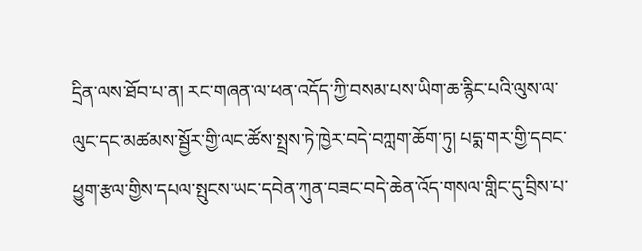དྲིན་ལས་ཐོབ་པ་ན། རང་གཞན་ལ་ཕན་འདོད་ཀྱི་བསམ་པས་ཡིག་ཆ་རྙིང་པའི་ལུས་ལ་ལུང་དང་མཚམས་སྦྱོར་གྱི་ལང་ཚོས་སྤྲས་ཏེ་ཁྱེར་བདེ་བཀླག་ཆོག་ཏུ། པདྨ་གར་གྱི་དབང་ཕྱུག་རྩལ་གྱིས་དཔལ་སྤུངས་ཡང་དབེན་ཀུན་བཟང་བདེ་ཆེན་འོད་གསལ་གླིང་དུ་བྲིས་པ་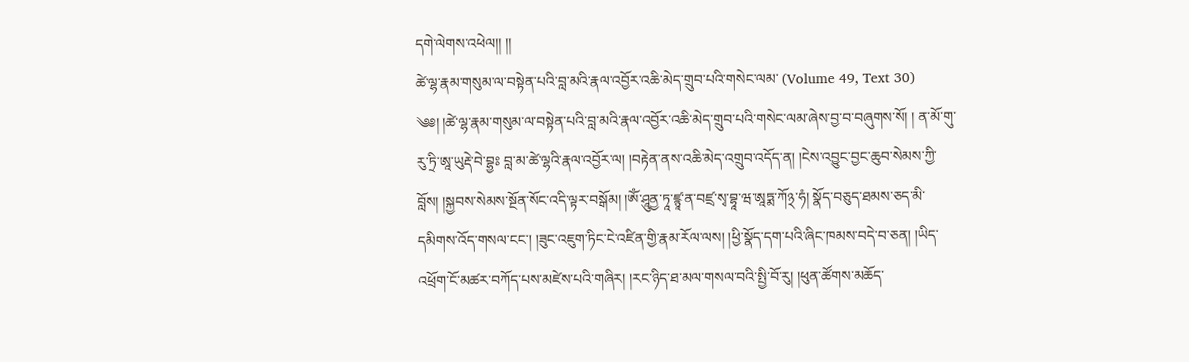དགེ་ལེགས་འཕེལ།། །།
ཚེ་ལྷ་རྣམ་གསུམ་ལ་བསྟེན་པའི་བླ་མའི་རྣལ་འབྱོར་འཆི་མེད་གྲུབ་པའི་གསེང་ལམ་ (Volume 49, Text 30)
༄༅། །ཚེ་ལྷ་རྣམ་གསུམ་ལ་བསྟེན་པའི་བླ་མའི་རྣལ་འབྱོར་འཆི་མེད་གྲུབ་པའི་གསེང་ལམ་ཞེས་བྱ་བ་བཞུགས་སོ། ། ན་མོ་གུ་རུ་ཏྲི་ཨཱ་ཡུརྡེ་བེ་བྷྱཿ བླ་མ་ཚེ་ལྷའི་རྣལ་འབྱོར་ལ། །བརྟེན་ནས་འཆི་མེད་འགྲུབ་འདོད་ན། །ངེས་འབྱུང་བྱང་ཆུབ་སེམས་ཀྱི་བློས། །སྐྱབས་སེམས་སྔོན་སོང་འདི་ལྟར་བསྒོམ། །ཨོཾ་ཤཱུནྱ་ཏཱ་ཛྙཱ་ན་བཛྲ་སྭ་བྷཱ་ཝ་ཨཱཏྨ་ཀོ྅་ཧཾ། སྣོད་བཅུད་ཐམས་ཅད་མི་དམིགས་འོད་གསལ་ངང་། །ཟུང་འཇུག་ཏིང་ངེ་འཛིན་གྱི་རྣམ་རོལ་ལས། །ཕྱི་སྣོད་དག་པའི་ཞིང་ཁམས་བདེ་བ་ཅན། །ཡིད་འཕྲོག་ངོ་མཚར་བཀོད་པས་མཛེས་པའི་གཞིར། །རང་ཉིད་ཐ་མལ་གསལ་བའི་སྤྱི་བོ་རུ། །ཕུན་ཚོགས་མཆོད་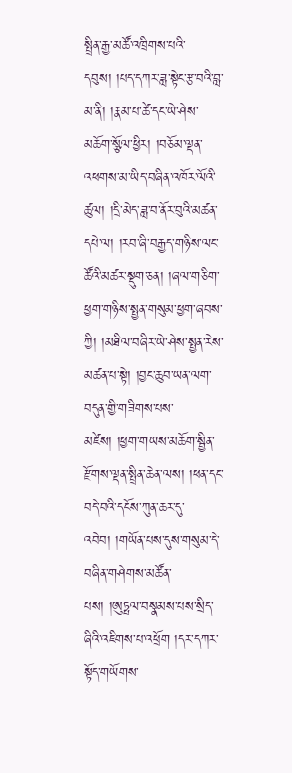སྤྲིན་རྒྱ་མཚོ་འཁྲིགས་པའི་དབུས། །པད་དཀར་ཟླ་སྟེང་རྩ་བའི་བླ་མ་ནི། །རྣམ་པ་ཚེ་དང་ཡེ་ཤེས་མཆོག་སྩོལ་ཕྱིར། །བཅོམ་ལྡན་འཕགས་མ་ཡིད་བཞིན་འཁོར་ལོའི་ཚུལ། །དྲི་མེད་ཟླ་བ་ནོར་བུའི་མཚན་དཔེ་ལ། །རབ་ཞི་བརྒྱད་གཉིས་ལང་ཚོའི་མཚར་སྡུག་ཅན། །ཞལ་གཅིག་ཕྱག་གཉིས་སྤྱན་གསུམ་ཕྱག་ཞབས་ཀྱི། །མཐིལ་བཞིར་ཡེ་ཤེས་སྤྱན་རེས་མཚན་པ་སྟེ། །བྱང་ཆུབ་ཡན་ལག་བདུན་གྱི་གཟིགས་པས་མཛེས། །ཕྱག་གཡས་མཆོག་སྦྱིན་རྫོགས་ལྡན་སྤྲིན་ཆེན་ལས། །ཕན་དང་བདེ་བའི་དངོས་ཀུན་ཆར་དུ་འབེབ། །གཡོན་པས་དུས་གསུམ་དེ་བཞིན་གཤེགས་མཚོན་པས། །ཨུཏྤལ་བསྣམས་པས་སྲིད་ཞིའི་འཇིགས་པ་འཕྲོག །དར་དཀར་སྟོད་གཡོགས་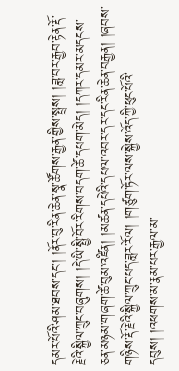དམར་པོའི་ཤམ་ཐབས་དང་། །ནོར་བུ་རིན་ཆེན་སྣ་ཚོགས་རྒྱན་གྱིས་སྤྲས། །ཟླ་བར་རྒྱབ་རྟེན་རྡོ་རྗེའི་སྐྱིལ་ཀྲུང་བཞུགས། །དེ་ཡི་སྤྱི་བོར་རིགས་བདག་ཚེ་དཔག་མེད། །དཀར་དམར་མདངས་ཅན་མཉམ་གཞག་ཚེ་བུམ་འཛིན། །མཚན་དཔེའི་དཔལ་འབར་དར་དང་རིན་ཆེན་བརྒྱན། །ཞབས་གཉིས་རྡོ་རྗེའི་སྐྱིལ་ཀྲུང་པད་ཟླར་རོལ། །གཙུག་ཏོར་ལས་སྐྱེས་འོད་ཀྱི་ཕུང་པོའི་དབུས། །འཕགས་མ་རྣམ་པར་རྒྱལ་མ་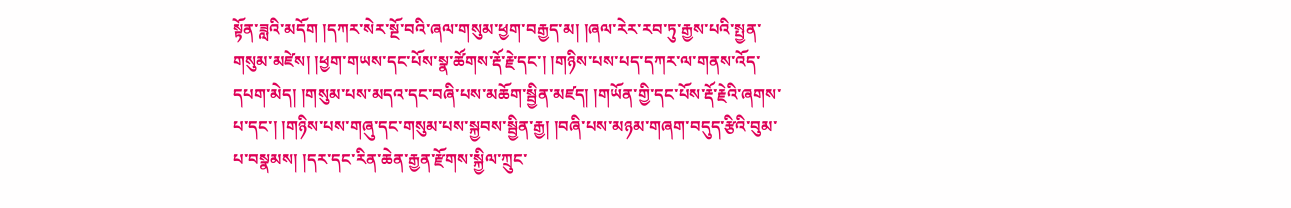སྟོན་ཟླའི་མདོག །དཀར་སེར་སྔོ་བའི་ཞལ་གསུམ་ཕྱག་བརྒྱད་མ། །ཞལ་རེར་རབ་ཏུ་རྒྱས་པའི་སྤྱན་གསུམ་མཛེས། །ཕྱག་གཡས་དང་པོས་སྣ་ཚོགས་རྡོ་རྗེ་དང་། །གཉིས་པས་པད་དཀར་ལ་གནས་འོད་དཔག་མེད། །གསུམ་པས་མདའ་དང་བཞི་པས་མཆོག་སྦྱིན་མཛད། །གཡོན་གྱི་དང་པོས་རྡོ་རྗེའི་ཞགས་པ་དང་། །གཉིས་པས་གཞུ་དང་གསུམ་པས་སྐྱབས་སྦྱིན་རྒྱ། །བཞི་པས་མཉམ་གཞག་བདུད་རྩིའི་བུམ་པ་བསྣམས། །དར་དང་རིན་ཆེན་རྒྱན་རྫོགས་སྐྱིལ་ཀྲུང་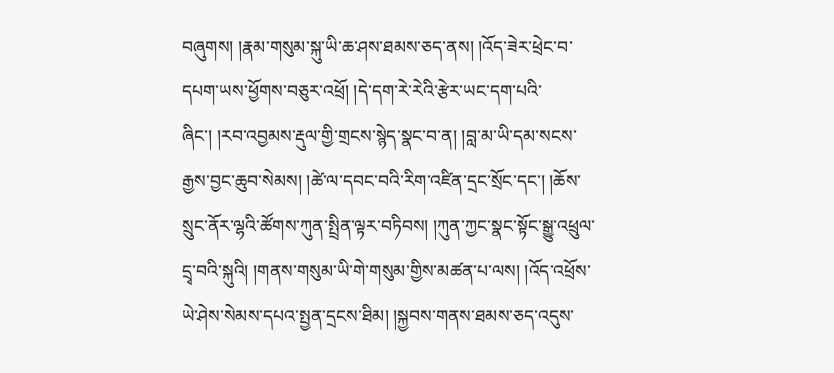བཞུགས། །རྣམ་གསུམ་སྐུ་ཡི་ཆ་ཤས་ཐམས་ཅད་ནས། །འོད་ཟེར་ཕྲེང་བ་དཔག་ཡས་ཕྱོགས་བཅུར་འཕྲོ། །དེ་དག་རེ་རེའི་རྩེར་ཡང་དག་པའི་ཞིང་། །རབ་འབྱམས་རྡུལ་གྱི་གྲངས་སྙེད་སྣང་བ་ན། །བླ་མ་ཡི་དམ་སངས་རྒྱས་བྱང་ཆུབ་སེམས། །ཚེ་ལ་དབང་བའི་རིག་འཛིན་དྲང་སྲོང་དང་། །ཆོས་སྲུང་ནོར་ལྷའི་ཚོགས་ཀུན་སྤྲིན་ལྟར་བཏིབས། །ཀུན་ཀྱང་སྣང་སྟོང་སྒྱུ་འཕྲུལ་དྲྭ་བའི་སྐུའི། །གནས་གསུམ་ཡི་གེ་གསུམ་གྱིས་མཚན་པ་ལས། །འོད་འཕྲོས་ཡེ་ཤེས་སེམས་དཔའ་སྤྱན་དྲངས་ཐིམ། །སྐྱབས་གནས་ཐམས་ཅད་འདུས་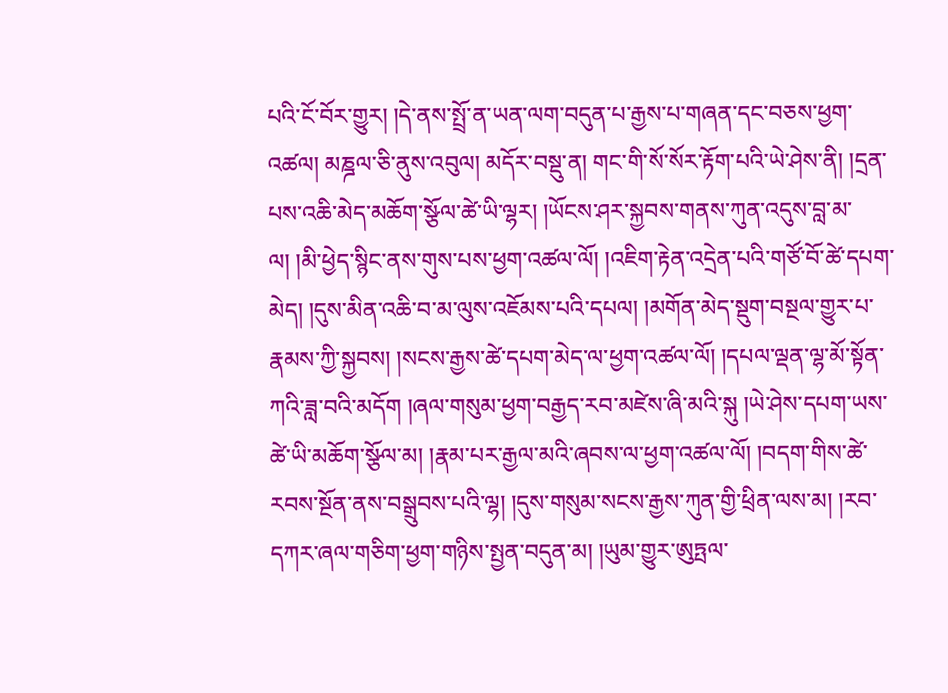པའི་ངོ་བོར་གྱུར། །དེ་ནས་སྤྲོ་ན་ཡན་ལག་བདུན་པ་རྒྱས་པ་གཞན་དང་བཅས་ཕྱག་འཚལ། མཎྜལ་ཅི་ནུས་འབུལ། མདོར་བསྡུ་ན། གང་གི་སོ་སོར་རྟོག་པའི་ཡེ་ཤེས་ནི། །དྲན་པས་འཆི་མེད་མཆོག་སྩོལ་ཚེ་ཡི་ལྷར། །ཡོངས་ཤར་སྐྱབས་གནས་ཀུན་འདུས་བླ་མ་ལ། །མི་ཕྱེད་སྙིང་ནས་གུས་པས་ཕྱག་འཚལ་ལོ། །འཇིག་རྟེན་འདྲེན་པའི་གཙོ་བོ་ཚེ་དཔག་མེད། །དུས་མིན་འཆི་བ་མ་ལུས་འཇོམས་པའི་དཔལ། །མགོན་མེད་སྡུག་བསྔལ་གྱུར་པ་རྣམས་ཀྱི་སྐྱབས། །སངས་རྒྱས་ཚེ་དཔག་མེད་ལ་ཕྱག་འཚལ་ལོ། །དཔལ་ལྡན་ལྷ་མོ་སྟོན་ཀའི་ཟླ་བའི་མདོག །ཞལ་གསུམ་ཕྱག་བརྒྱད་རབ་མཛེས་ཞི་མའི་སྐུ །ཡེ་ཤེས་དཔག་ཡས་ཚེ་ཡི་མཆོག་སྩོལ་མ། །རྣམ་པར་རྒྱལ་མའི་ཞབས་ལ་ཕྱག་འཚལ་ལོ། །བདག་གིས་ཚེ་རབས་སྔོན་ནས་བསྒྲུབས་པའི་ལྷ། །དུས་གསུམ་སངས་རྒྱས་ཀུན་གྱི་ཕྲིན་ལས་མ། །རབ་དཀར་ཞལ་གཅིག་ཕྱག་གཉིས་སྤྱན་བདུན་མ། །ཡུམ་གྱུར་ཨུཏྤལ་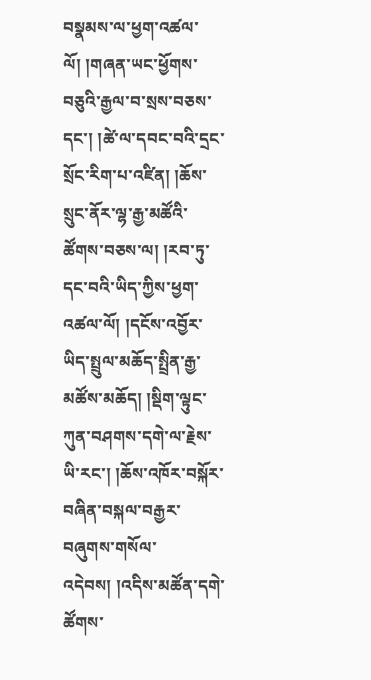བསྣམས་ལ་ཕྱག་འཚལ་ལོ། །གཞན་ཡང་ཕྱོགས་བཅུའི་རྒྱལ་བ་སྲས་བཅས་དང་། །ཚེ་ལ་དབང་བའི་དྲང་སྲོང་རིག་པ་འཛིན། །ཆོས་སྲུང་ནོར་ལྷ་རྒྱ་མཚོའི་ཚོགས་བཅས་ལ། །རབ་ཏུ་དང་བའི་ཡིད་ཀྱིས་ཕྱག་འཚལ་ལོ། །དངོས་འབྱོར་ཡིད་སྤྲུལ་མཆོད་སྤྲིན་རྒྱ་མཚོས་མཆོད། །སྡིག་ལྟུང་ཀུན་བཤགས་དགེ་ལ་རྗེས་ཡི་རང་། །ཆོས་འཁོར་བསྐོར་བཞིན་བསྐལ་བརྒྱར་བཞུགས་གསོལ་འདེབས། །འདིས་མཚོན་དགེ་ཚོགས་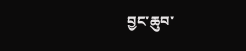བྱང་ཆུབ་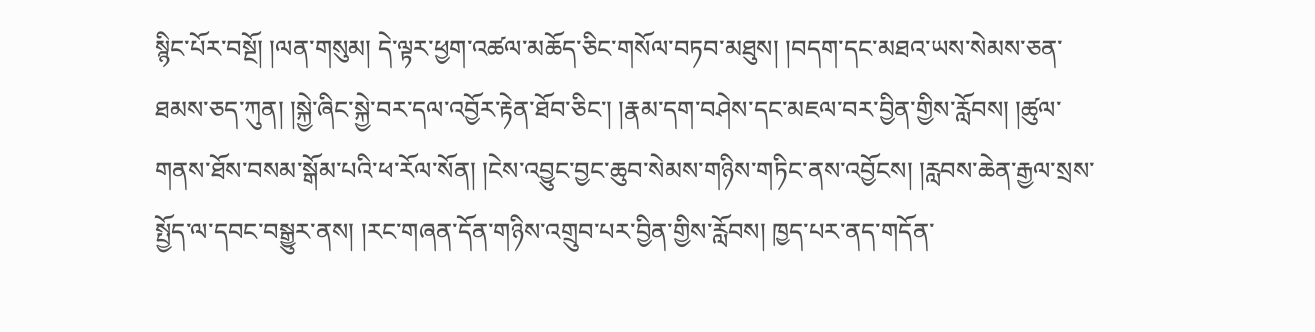སྙིང་པོར་བསྔོ། །ལན་གསུམ། དེ་ལྟར་ཕྱག་འཚལ་མཆོད་ཅིང་གསོལ་བཏབ་མཐུས། །བདག་དང་མཐའ་ཡས་སེམས་ཅན་ཐམས་ཅད་ཀུན། །སྐྱེ་ཞིང་སྐྱེ་བར་དལ་འབྱོར་རྟེན་ཐོབ་ཅིང་། །རྣམ་དག་བཤེས་དང་མཇལ་བར་བྱིན་གྱིས་རློབས། །ཚུལ་གནས་ཐོས་བསམ་སྒོམ་པའི་ཕ་རོལ་སོན། །ངེས་འབྱུང་བྱང་ཆུབ་སེམས་གཉིས་གཏིང་ནས་འབྱོངས། །རླབས་ཆེན་རྒྱལ་སྲས་སྤྱོད་ལ་དབང་བསྒྱུར་ནས། །རང་གཞན་དོན་གཉིས་འགྲུབ་པར་བྱིན་གྱིས་རློབས། ཁྱད་པར་ནད་གདོན་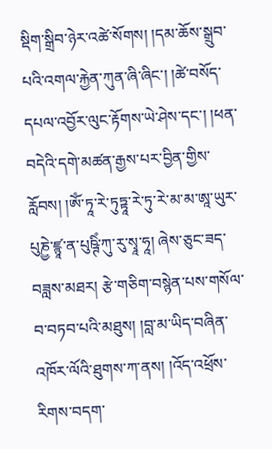སྡིག་སྒྲིབ་ཉེར་འཚེ་སོགས། །དམ་ཆོས་སྒྲུབ་པའི་འགལ་རྐྱེན་ཀུན་ཞི་ཞིང་། །ཚེ་བསོད་དཔལ་འབྱོར་ལུང་རྟོགས་ཡེ་ཤེས་དང་། །ཕན་བདེའི་དགེ་མཚན་རྒྱས་པར་བྱིན་གྱིས་རློབས། །ཨོཾ་ཏཱ་རེ་ཏུཏྟཱ་རེ་ཏུ་རེ་མ་མ་ཨཱ་ཡུར་པུཎྱེ་ཛྙཱ་ན་པུཥྚིཾ་ཀུ་རུ་སྭཱ་ཧཱ། ཞེས་ཅུང་ཟད་བཟླས་མཐར། རྩེ་གཅིག་བསྙེན་པས་གསོལ་བ་བཏབ་པའི་མཐུས། །བླ་མ་ཡིད་བཞིན་འཁོར་ལོའི་ཐུགས་ཀ་ནས། །འོད་འཕྲོས་རིགས་བདག་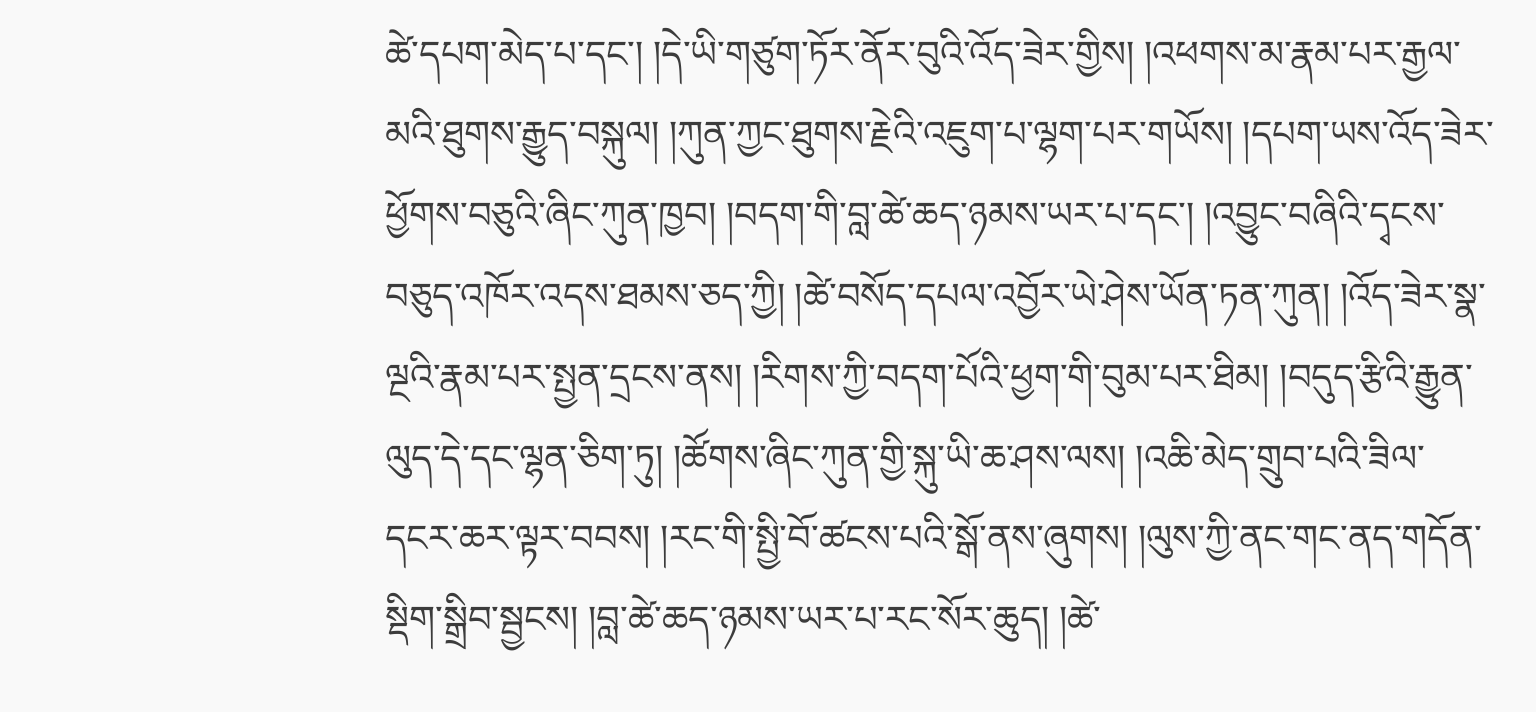ཚེ་དཔག་མེད་པ་དང་། །དེ་ཡི་གཙུག་ཏོར་ནོར་བུའི་འོད་ཟེར་གྱིས། །འཕགས་མ་རྣམ་པར་རྒྱལ་མའི་ཐུགས་རྒྱུད་བསྐུལ། །ཀུན་ཀྱང་ཐུགས་རྗེའི་འཇུག་པ་ལྷག་པར་གཡོས། །དཔག་ཡས་འོད་ཟེར་ཕྱོགས་བཅུའི་ཞིང་ཀུན་ཁྱབ། །བདག་གི་བླ་ཚེ་ཆད་ཉམས་ཡར་པ་དང་། །འབྱུང་བཞིའི་དྭངས་བཅུད་འཁོར་འདས་ཐམས་ཅད་ཀྱི། །ཚེ་བསོད་དཔལ་འབྱོར་ཡེ་ཤེས་ཡོན་ཏན་ཀུན། །འོད་ཟེར་སྣ་ལྔའི་རྣམ་པར་སྤྱན་དྲངས་ནས། །རིགས་ཀྱི་བདག་པོའི་ཕྱག་གི་བུམ་པར་ཐིམ། །བདུད་རྩིའི་རྒྱུན་ལུད་དེ་དང་ལྷན་ཅིག་ཏུ། །ཚོགས་ཞིང་ཀུན་གྱི་སྐུ་ཡི་ཆ་ཤས་ལས། །འཆི་མེད་གྲུབ་པའི་ཟིལ་དངར་ཆར་ལྟར་བབས། །རང་གི་སྤྱི་བོ་ཚངས་པའི་སྒོ་ནས་ཞུགས། །ལུས་ཀྱི་ནང་གང་ནད་གདོན་སྡིག་སྒྲིབ་སྦྱངས། །བླ་ཚེ་ཆད་ཉམས་ཡར་པ་རང་སོར་ཆུད། །ཚེ་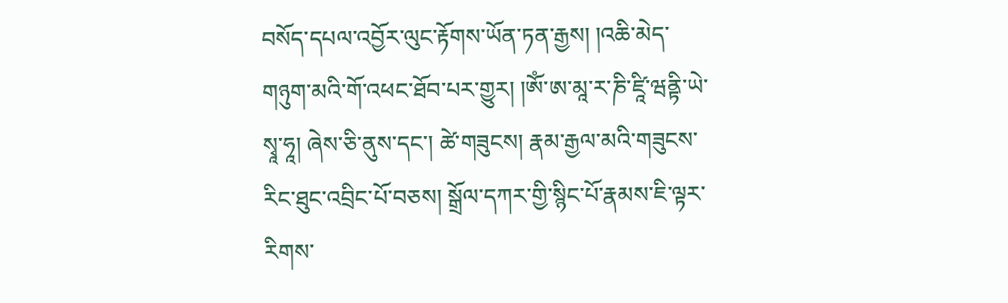བསོད་དཔལ་འབྱོར་ལུང་རྟོགས་ཡོན་ཏན་རྒྱས། །འཆི་མེད་གཉུག་མའི་གོ་འཕང་ཐོབ་པར་གྱུར། །ཨོཾ་ཨ་མཱ་ར་ཎི་ཛཱི་ཝནྟི་ཡེ་སྭཱ་ཧཱ། ཞེས་ཅི་ནུས་དང་། ཚེ་གཟུངས། རྣམ་རྒྱལ་མའི་གཟུངས་རིང་ཐུང་འབྲིང་པོ་བཅས། སྒྲོལ་དཀར་གྱི་སྙིང་པོ་རྣམས་ཇི་ལྟར་རིགས་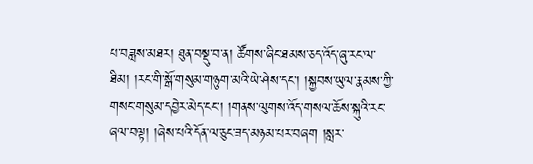པ་བཟླས་མཐར། ཐུན་བསྡུ་བ་ན། ཚོགས་ཞིང་ཐམས་ཅད་འོད་ཞུ་རང་ལ་ཐིམ། །རང་གི་སྒོ་གསུམ་གཉུག་མའི་ཡེ་ཤེས་དང་། །སྐྱབས་ཡུལ་རྣམས་ཀྱི་གསང་གསུམ་དབྱེར་མེད་ངང་། །གནས་ལུགས་འོད་གསལ་ཆོས་སྐུའི་རང་ཞལ་བལྟ། །ཞེས་པའི་དོན་ལ་ཅུང་ཟད་མཉམ་པར་བཞག །སླར་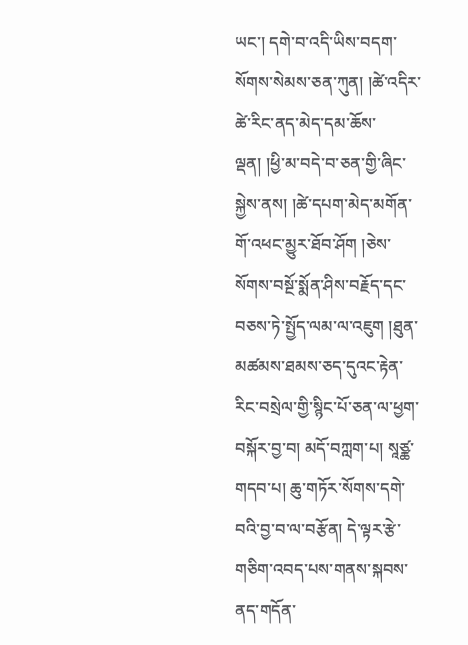ཡང་། དགེ་བ་འདི་ཡིས་བདག་སོགས་སེམས་ཅན་ཀུན། །ཚེ་འདིར་ཚེ་རིང་ནད་མེད་དམ་ཆོས་ལྡན། །ཕྱི་མ་བདེ་བ་ཅན་གྱི་ཞིང་སྐྱེས་ནས། །ཚེ་དཔག་མེད་མགོན་གོ་འཕང་མྱུར་ཐོབ་ཤོག །ཅེས་སོགས་བསྔོ་སྨོན་ཤིས་བརྗོད་དང་བཅས་ཏེ་སྤྱོད་ལམ་ལ་འཇུག །ཐུན་མཚམས་ཐམས་ཅད་དུའང་རྟེན་རིང་བསྲེལ་གྱི་སྙིང་པོ་ཅན་ལ་ཕྱག་བསྐོར་བྱ་བ། མདོ་བཀླག་པ། སཱཙྪ་གདབ་པ། ཆུ་གཏོར་སོགས་དགེ་བའི་བྱ་བ་ལ་བརྩོན། དེ་ལྟར་རྩེ་གཅིག་འབད་པས་གནས་སྐབས་ནད་གདོན་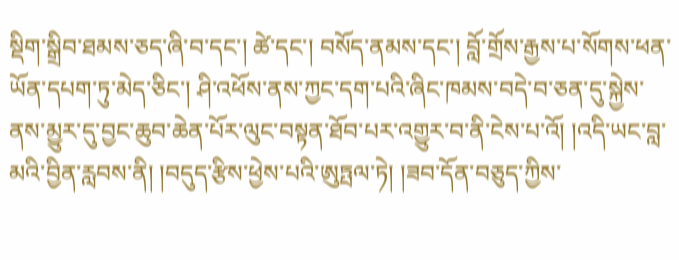སྡིག་སྒྲིབ་ཐམས་ཅད་ཞི་བ་དང་། ཚེ་དང་། བསོད་ནམས་དང་། བློ་གྲོས་རྒྱས་པ་སོགས་ཕན་ཡོན་དཔག་ཏུ་མེད་ཅིང་། ཤི་འཕོས་ནས་ཀྱང་དག་པའི་ཞིང་ཁམས་བདེ་བ་ཅན་དུ་སྐྱེས་ནས་མྱུར་དུ་བྱང་ཆུབ་ཆེན་པོར་ལུང་བསྟན་ཐོབ་པར་འགྱུར་བ་ནི་ངེས་པ་འོ། །འདི་ཡང་བླ་མའི་བྱིན་རླབས་ནི། །བདུད་རྩིས་ཕྱེས་པའི་ཨུཏྤལ་ཏེ། །ཟབ་དོན་བཅུད་ཀྱིས་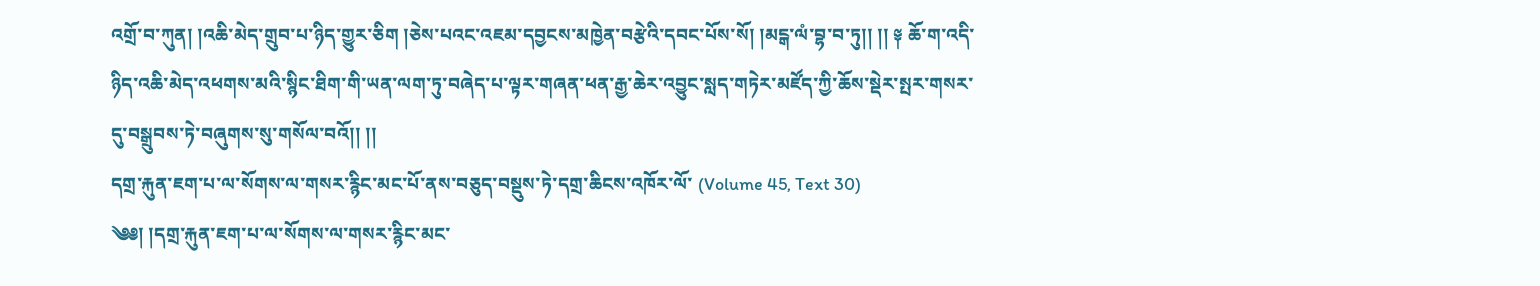འགྲོ་བ་ཀུན། །འཆི་མེད་གྲུབ་པ་ཉིད་གྱུར་ཅིག །ཅེས་པའང་འཇམ་དབྱངས་མཁྱེན་བརྩེའི་དབང་པོས་སོ། །མངྒ་ལཾ་བྷ་བ་ཏུ།། །། ༈ ཆོ་ག་འདི་ཉིད་འཆི་མེད་འཕགས་མའི་སྙིང་ཐིག་གི་ཡན་ལག་ཏུ་བཞེད་པ་ལྟར་གཞན་ཕན་རྒྱ་ཆེར་འབྱུང་སླད་གཏེར་མཛོད་ཀྱི་ཆོས་སྡེར་སྤར་གསར་དུ་བསྒྲུབས་ཏེ་བཞུགས་སུ་གསོལ་བའོ།། །།
དགྲ་རྐུན་ཇག་པ་ལ་སོགས་ལ་གསར་རྙིང་མང་པོ་ནས་བཅུད་བསྡུས་ཏེ་དགྲ་ཆིངས་འཁོར་ལོ་ (Volume 45, Text 30)
༄༅། །དགྲ་རྐུན་ཇག་པ་ལ་སོགས་ལ་གསར་རྙིང་མང་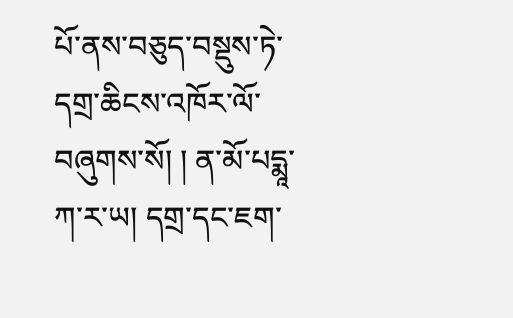པོ་ནས་བཅུད་བསྡུས་ཏེ་དགྲ་ཆིངས་འཁོར་ལོ་བཞུགས་སོ། ། ན་མོ་པདྨཱ་ཀ་ར་ཡ། དགྲ་དང་ཇག་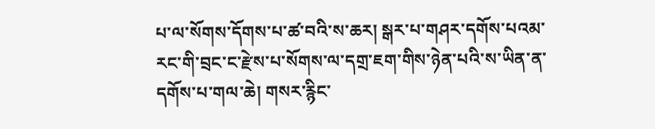པ་ལ་སོགས་དོགས་པ་ཚ་བའི་ས་ཆར། སྒར་པ་གཤར་དགོས་པའམ་རང་གི་བྲང་ང་རྫེས་པ་སོགས་ལ་དགྲ་ཇག་གིས་ཉེན་པའི་ས་ཡིན་ན་དགོས་པ་གལ་ཆེ། གསར་རྙིང་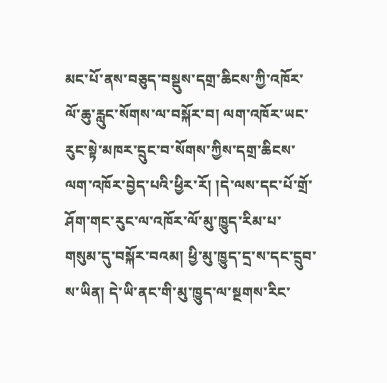མང་པོ་ནས་བཅུད་བསྡུས་དགྲ་ཆིངས་ཀྱི་འཁོར་ལོ་ཆུ་རླུང་སོགས་ལ་བསྐོར་བ། ལག་འཁོར་ཡང་རུང་སྟེ་མཁར་དྲུང་བ་སོགས་ཀྱིས་དགྲ་ཆིངས་ལག་འཁོར་བྱེད་པའི་ཕྱིར་རོ། །དེ་ལས་དང་པོ་གྲོ་ཤོག་གང་རུང་ལ་འཁོར་ལོ་མུ་ཁྱུད་རིམ་པ་གསུམ་དུ་བསྐོར་བའམ། ཕྱི་མུ་ཁྱུད་དྲ་ས་དང་དྲུབ་ས་ཡིན། དེ་ཡི་ནང་གི་མུ་ཁྱུད་ལ་སྔགས་རིང་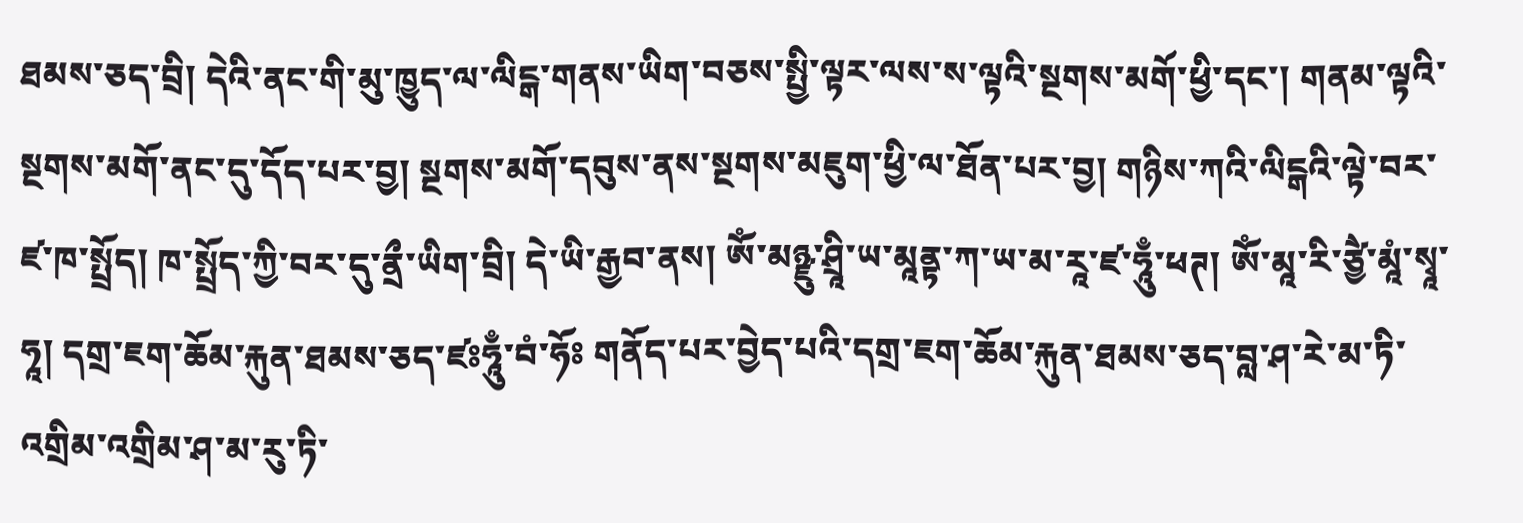ཐམས་ཅད་བྲི། དེའི་ནང་གི་མུ་ཁྱུད་ལ་ལིངྒ་གནས་ཡིག་བཅས་སྤྱི་ལྟར་ལས་ས་ལྟའི་སྔགས་མགོ་ཕྱི་དང་། གནམ་ལྟའི་སྔགས་མགོ་ནང་དུ་དོད་པར་བྱ། སྔགས་མགོ་དབུས་ནས་སྔགས་མཇུག་ཕྱི་ལ་ཐོན་པར་བྱ། གཉིས་ཀའི་ལིངྒའི་ལྟེ་བར་ཛ་ཁ་སྤྲོད། ཁ་སྤྲོད་ཀྱི་བར་དུ་ནྲྀ་ཡིག་བྲི། དེ་ཡི་རྒྱབ་ནས། ཨོཾ་མཉྫུ་ཤྲཱི་ཡ་མཱནྟ་ཀ་ཡ་མ་རཱ་ཛ་ཧཱུྃ་ཕཊ། ཨོཾ་མཱ་རི་ཙྱཻ་མཱཾ་སྭཱ་ཧཱ། དགྲ་ཇག་ཆོམ་རྐུན་ཐམས་ཅད་ཛཿཧཱུྃ་བཾ་ཧོཿ གནོད་པར་བྱེད་པའི་དགྲ་ཇག་ཆོམ་རྐུན་ཐམས་ཅད་བླ་ཤ་རེ་མ་ཏི་འགྲིམ་འགྲིམ་ཤ་མ་རུ་ཏི་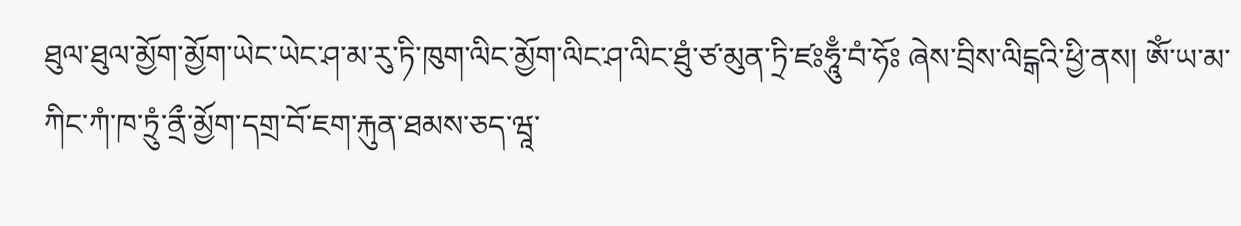ཐུལ་ཐུལ་མྱོག་མྱོག་ཡེང་ཡེང་ཤ་མ་རུ་ཏི་ཁུག་ལིང་མྱོག་ལིང་ཤ་ལིང་ཐུཾ་ཙ་མུན་ཏྲི་ཛཿཧཱུྃ་བཾ་ཧོཿ ཞེས་བྲིས་ལིངྒའི་ཕྱི་ནས། ཨོཾ་ཡ་མ་ཀིང་ཀཾ་ཁ་ཏྲུཾ་ནྲྀ་མྱོག་དགྲ་བོ་ཇག་རྐུན་ཐམས་ཅད་ཝཱ་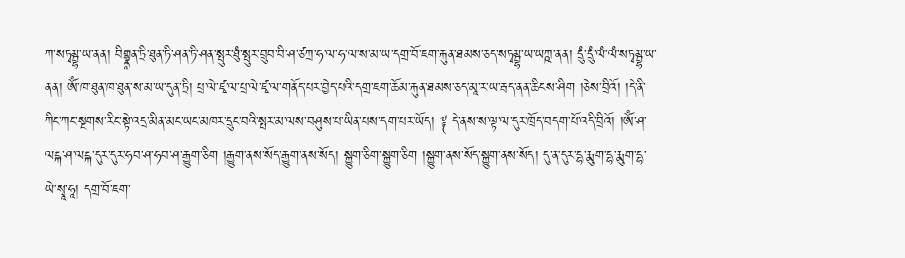ཀ་སཏྭམྦྷ་ཡ་ནན། བིགྷྣཱན་ཏྲི་ཐུན་ཏི་ཤན་ཏི་ཤན་སྤུར་ཐུཾ་སྤུར་བྲུབ་བི་ཤ་ཙཀྲ་ཧ་ལ་ཧ་ལ་ས་མ་ཡ་དགྲ་བོ་ཇག་རྐུན་ཐམས་ཅད་སཏྭམྦྷ་ཡ་ཡཀྵ་ནན། དྲུཾ་དྲུཾ་ལཾ་ལཾ་སཏྭམྦྷ་ཡ་ནན། ཨོཾ་ཁ་ཐུན་ཁ་ཐུན་ས་མ་ཡ་དུན་ཏྲི། པྲ་ལེ་ཛྭ་ལ་པྲ་ལེ་ཛྭ་ལ་གནོད་པར་བྱེད་པའི་དགྲ་ཇག་ཆོམ་རྐུན་ཐམས་ཅད་མཱ་ར་ཡ་རྦད་ནན་ཆིངས་ཤིག །ཅེས་བྲིའོ། །དེ་ནི་ཀིང་ཀང་སྔགས་རིང་སྟེ་འདྲ་མིན་མང་ཡང་མཁར་དྲུང་བའི་སྤར་མ་ལས་བཤུས་པ་ཡིན་པས་དག་པར་ཡོད། ༈ དེ་ནས་ས་ལྟ་ལ་དུར་ཁྲོད་བདག་པོ་འདི་བྲིའོ། །ཨོཾ་ཤ་ལངྐ་ཤ་ལངྐ་དུར་དུར་ཧབ་ཤ་ཧབ་ཤ་རྒྱུག་ཅིག །རྒྱུག་ནས་སོད་རྒྱུག་ནས་སོད། སྐྱུག་ཅིག་སྐྱུག་ཅིག །སྐྱུག་ནས་སོད་སྐྱུག་ནས་སོད། དུ་ན་དུར་དྷ་རྨུག་དྷ་རྨུག་དྷ་ཡེ་སྭཱ་ཧཱ། དགྲ་བོ་ཇག་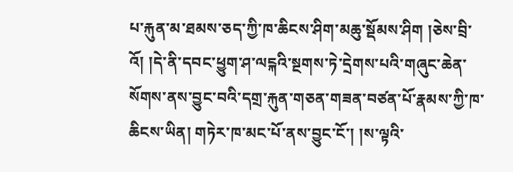པ་རྐུན་མ་ཐམས་ཅད་ཀྱི་ཁ་ཆིངས་ཤིག་མཆུ་སྡོམས་ཤིག །ཅེས་བྲི་འོ། །དེ་ནི་དབང་ཕྱུག་ཤ་ལངྐའི་སྔགས་ཏེ་དྲེགས་པའི་གཞུང་ཆེན་སོགས་ནས་བྱུང་བའི་དགྲ་རྐུན་གཅན་གཟན་བཙན་པོ་རྣམས་ཀྱི་ཁ་ཆིངས་ཡིན། གཏེར་ཁ་མང་པོ་ནས་བྱུང་ངོ་། །ས་ལྟའི་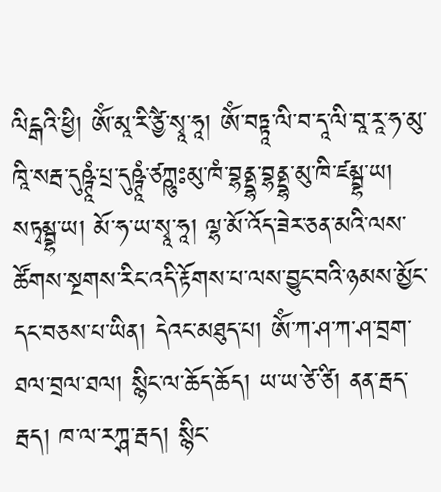ལིངྒའི་ཕྱི། ཨོཾ་མཱ་རི་ཙྱཻ་སྭཱ་ཧཱ། ཨོཾ་བཏྟཱ་ལི་བ་དཱ་ལི་བཱ་རཱ་ཧ་མུ་ཁཱི་སརྦ་དུཥྚཱཾ་པྲ་དུཥྚཱཾ་ཙཀྵུཿམུ་ཁཾ་བྷནྡྷ་བྷནྡྷ་མུ་ཁི་ཛམྦྷ་ཡ། སཏྭམྦྷ་ཡ། མོ་ཧ་ཡ་སྭཱ་ཧཱ། ལྷ་མོ་འོད་ཟེར་ཅན་མའི་ལས་ཚོགས་སྔགས་རིང་འདི་རྟོགས་པ་ལས་བྱུང་བའི་ཉམས་མྱོང་དང་བཅས་པ་ཡིན། དེའང་མཐུད་པ། ཨོཾ་ཀ་ཤ་ཀ་ཤ་བྲག་ཐལ་བྲལ་ཐལ། སྙིང་ལ་ཆོད་ཆོད། ཡ་ཡ་ཙེ་ཙི། ནན་རྦད་རྦད། ཁ་ལ་རཀྴ་རྦད། སྙིང་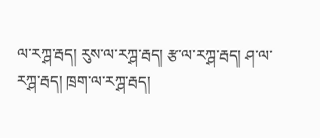ལ་རཀྴ་རྦད། རུས་ལ་རཀྴ་རྦད། རྩ་ལ་རཀྴ་རྦད། ཤ་ལ་རཀྴ་རྦད། ཁྲག་ལ་རཀྴ་རྦད།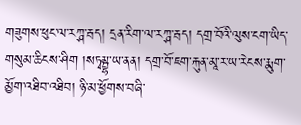གཟུགས་ཕུང་ལ་རཀྴ་རྦད། དྲན་རིག་ལ་རཀྴ་རྦད། དགྲ་བོའི་ལུས་ངག་ཡིད་གསུམ་ཆིངས་ཤིག །སཏྭམྦྷ་ཡ་ནན། དགྲ་བོ་ཇག་རྐུན་མཱ་ར་ཡ་རེངས་རྨུག་མྱོག་འཐིབ་འཐིབ། ཉི་མ་ཕྱོགས་བཞི་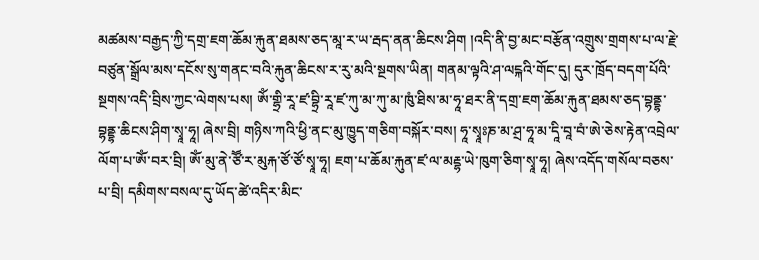མཚམས་བརྒྱད་ཀྱི་དགྲ་ཇག་ཆོམ་རྐུན་ཐམས་ཅད་མཱ་ར་ཡ་རྦད་ནན་ཆིངས་ཤིག །འདི་ནི་བྱ་མང་བརྩོན་འགྲུས་གྲགས་པ་ལ་རྗེ་བཙུན་སྒྲོལ་མས་དངོས་སུ་གནང་བའི་རྐུན་ཆིངས་ར་རུ་མའི་སྔགས་ཡིན། གནམ་ལྟའི་ཤ་ལངྐའི་གོང་དུ། དུར་ཁྲོད་བདག་པོའི་སྔགས་འདི་བྲིས་ཀྱང་ལེགས་པས། ཨོཾ་གྷྲི་རཱ་ཛ་བྷྲི་རཱ་ཛ་ཀུ་མ་ཀུ་མ་ཁུཾ་ཐིས་མ་ཧཱ་ཐར་ནི་དགྲ་ཇག་ཆོམ་རྐུན་ཐམས་ཅད་བྷནྡྷ་བྷནྡྷ་ཆིངས་ཤིག་སྭཱ་ཧཱ། ཞེས་བྲི། གཉིས་ཀའི་ཕྱི་ནང་མུ་ཁྱུད་གཅིག་བསྐོར་བས། ཧཱ་སྭཱཿཎ་མ་ཤྲ་ཧཱ་མ་དཱི་བཱ་བཾ་ཨེ་ཅེས་རྟེན་འབྲེལ་ལོག་པ་ཨོཾ་བར་བྲི། ཨོཾ་མུ་ནེ་ཙཽ་ར་མུརྐ་ཙོ་ཙོ་སྭཱ་ཧཱ། ཇག་པ་ཆོམ་རྐུན་ཛ་ལ་མརྡྷ་ཡེ་ཁུག་ཅིག་སྭཱ་ཧཱ། ཞེས་འདོད་གསོལ་བཅས་པ་བྲི། དམིགས་བསལ་དུ་ཡོད་ཚེ་འདིར་མིང་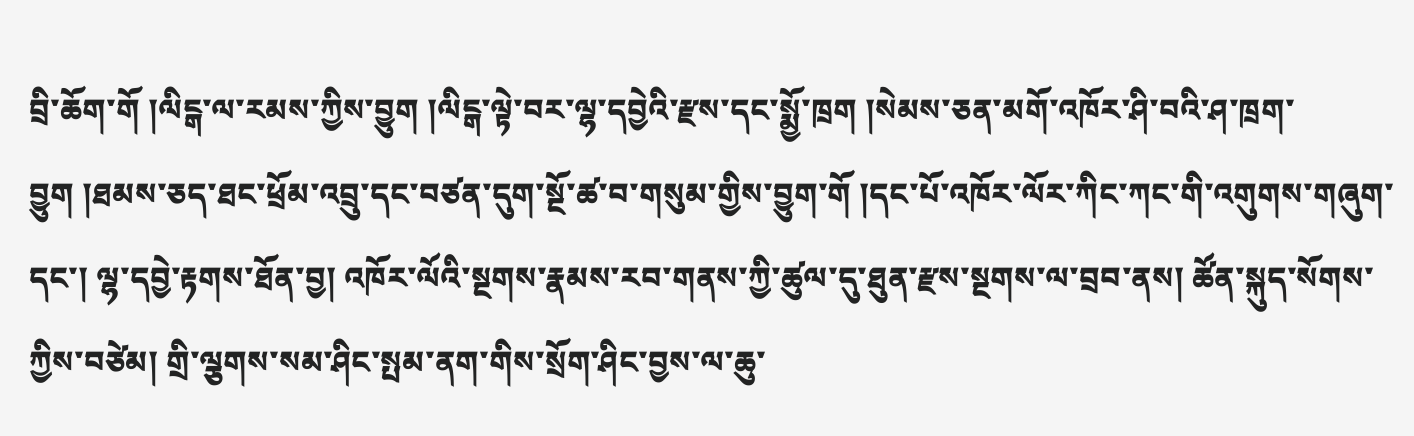བྲི་ཆོག་གོ །ལིངྒ་ལ་རམས་ཀྱིས་བྱུག །ལིངྒ་ལྟེ་བར་ལྷ་དབྱེའི་རྫས་དང་སྨྱོ་ཁྲག །སེམས་ཅན་མགོ་འཁོར་ཤི་བའི་ཤ་ཁྲག་བྱུག །ཐམས་ཅད་ཐང་ཕྲོམ་འབྲུ་དང་བཙན་དུག་སྔོ་ཚ་བ་གསུམ་གྱིས་བྱུག་གོ །དང་པོ་འཁོར་ལོར་ཀིང་ཀང་གི་འགུགས་གཞུག་དང་། ལྷ་དབྱེ་རྟགས་ཐོན་བྱ། འཁོར་ལོའི་སྔགས་རྣམས་རབ་གནས་ཀྱི་ཚུལ་དུ་ཐུན་རྫས་སྔགས་ལ་བྲབ་ནས། ཚོན་སྐུད་སོགས་ཀྱིས་བཙེམ། གྲི་ལྕགས་སམ་ཤིང་སྤམ་ནག་གིས་སྲོག་ཤིང་བྱས་ལ་ཆུ་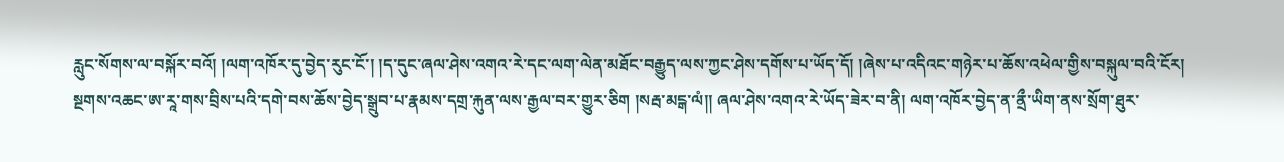རླུང་སོགས་ལ་བསྐོར་བའོ། །ལག་འཁོར་དུ་བྱེད་རུང་ངོ་། །ད་དུང་ཞལ་ཤེས་འགའ་རེ་དང་ལག་ལེན་མཐོང་བརྒྱུད་ལས་ཀྱང་ཤེས་དགོས་པ་ཡོད་དོ། །ཞེས་པ་འདིའང་གཉེར་པ་ཆོས་འཕེལ་གྱིས་བསྐུལ་བའི་ངོར། སྔགས་འཆང་ཨ་རཱ་གས་བྲིས་པའི་དགེ་བས་ཆོས་བྱེད་སྒྲུབ་པ་རྣམས་དགྲ་རྐུན་ལས་རྒྱལ་བར་གྱུར་ཅིག །སརྦ་མངྒ་ལཾ།། ཞལ་ཤེས་འགའ་རེ་ཡོད་ཟེར་བ་ནི། ལག་འཁོར་བྱེད་ན་ནྲྀ་ཡིག་ནས་སྲོག་ཐུར་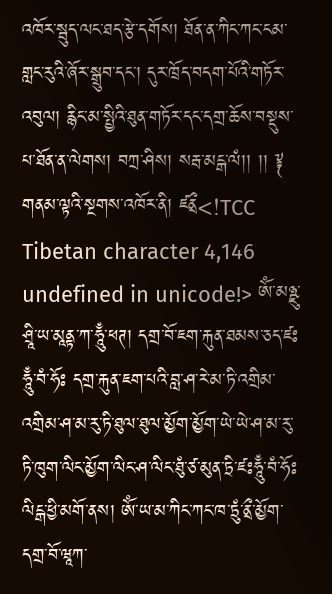འཁོར་སྦུད་ལང་ཐད་རྩེ་དགོས། ཐོན་ན་ཀིང་ཀང་ངམ་གླང་རུའི་ཞོར་སྒྲུབ་དང་། དུར་ཁྲོད་བདག་པོའི་གཏོར་འབུལ། རྙིང་མ་སྤྱིའི་ཐུན་གཏོར་དང་དགྲ་ཆོས་བསྡུས་པ་ཐོན་ན་ལེགས། བཀྲ་ཤིས། སརྦ་མངྒ་ལཾ།། །། ༈ གནམ་ལྟའི་སྔགས་འཁོར་ནི། ཛནྲྀ<!TCC Tibetan character 4,146 undefined in unicode!> ཨོཾ་མཉྫུ་ཤྲཱི་ཡ་མཱནྟ་ཀ་ཧཱུྃ་ཕཊ། དགྲ་བོ་ཇག་རྐུན་ཐམས་ཅད་ཛཿཧཱུྃ་བཾ་ཧོཿ དགྲ་རྐུན་ཇག་པའི་བླ་ཤ་རེ་མ་ཏི་འགྲིམ་འགྲིམ་ཤ་མ་རུ་ཏི་ཐུལ་ཐུལ་མྱོག་མྱོག་ཡེ་ཡེ་ཤ་མ་རུ་ཏི་ཁུག་ལིང་མྱོག་ལིང་ཤ་ལིང་ཐུཾ་ཙ་མུན་ཏྲི་ཛཿཧཱུྃ་བཾ་ཧོཿ ལིངྒ་ཕྱི་མགོ་ནས། ཨོཾ་ཡ་མ་ཀིང་ཀང་ཁ་ཏྲུཾ་ནྲྀ་མྱོག་དགྲ་བོ་ཝཱཀ་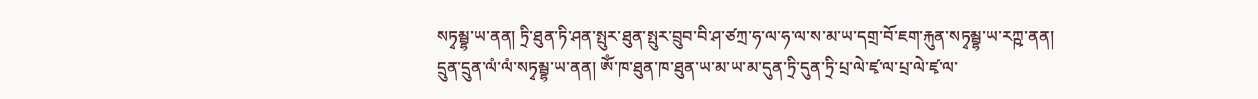སཏྭམྦྷ་ཡ་ནན། ཏྲི་ཐུན་ཏི་ཤན་སྤུར་ཐུན་སྤུར་བྲུབ་བི་ཤ་ཙཀྲ་ཧ་ལ་ཧ་ལ་ས་མ་ཡ་དགྲ་བོ་ཇག་རྐུན་སཏྭམྦྷ་ཡ་རཀྵ་ནན། དྲུན་དྲུན་ལཾ་ལཾ་སཏྭམྦྷ་ཡ་ནན། ཨོཾ་ཁ་ཐུན་ཁ་ཐུན་ཡ་མ་ཡ་མ་དུན་ཏྲི་དུན་ཏྲི་པྲ་ལེ་ཛྭ་ལ་པྲ་ལེ་ཛྭ་ལ་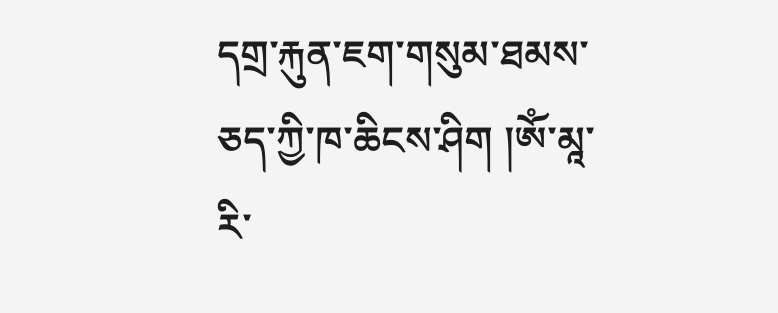དགྲ་རྐུན་ཇག་གསུམ་ཐམས་ཅད་ཀྱི་ཁ་ཆིངས་ཤིག །ཨོཾ་མཱ་རི་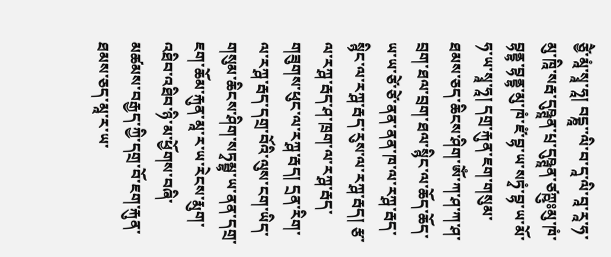ཙྱཻ་མཱཾ་སྭཱ་ཧཱ། བདྞཱ་་ལི་བ་དཱ་ལི་བཱ་རཱ་ཧ་མུ་ཁཱི་སརྦ་དུཥྚཱན་པྲ་དུཥྚཱན་ཙཀྵུཿམུ་ཁཾ་བྷནྡྷ་བྷནྡྷ་མུ་ཁཾ་ཛཾ་བྷ་ཡ་སཏྭཾ་བྷ་ཡ་མོ་ཧ་ཡ་སྭཱ་ཧཱ། དགྲ་རྐུན་ཇག་གསུམ་ཐམས་ཅད་ཆིངས་ཤིག་ཨོཾ་ཀ་ཤ་ཀ་ཤ་བྲག་ཐལ་བྲག་ཐལ་སྙིང་ལ་ཆོད་ཆོད་ཡ་ཡ་ཙེ་ཙེ་ནན་ནན་ཁ་ལ་རཀྴ་རྦད་སྙིང་ལ་རཀྴ་རྦད་རུས་ལ་རཀྴ་རྦད། རྩ་ལ་རཀྴ་རྦད་ཤ་ཁྲག་ལ་རཀྴ་རྦད་གཟུགས་ཕུང་ལ་རཀྴ་རྦད། དྲན་རིག་ལ་རཀྴ་རྦད་དགྲ་བོའི་ལུས་ངག་ཡིད་གསུམ་ཆིངས་ཤིག་སཏྭམྦྷ་ཡ་ནན་དགྲ་ཇག་ཆོམ་རྐུན་མཱ་ར་ཡ་རེངས་རྨུག་འཐིབ་འཐིབ་ཉི་མ་ཕྱོགས་བཞི་མཚམས་བརྒྱད་ཀྱི་དགྲ་བོ་ཇག་རྐུན་ཐམས་ཅད་མཱ་ར་ཡ་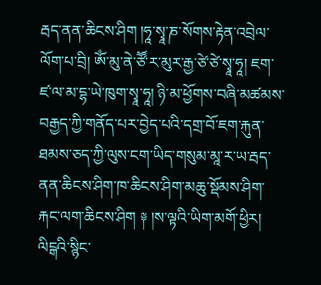རྦད་ནན་ཆིངས་ཤིག །ཧཱ་སྭཱ་ཎ་སོགས་རྟེན་འབྲེལ་ལོག་པ་བྲི། ཨོཾ་མུ་ནེ་ཙཽ་ར་མུར་རྒྱ་ཙེ་ཙེ་སྭཱ་ཧཱ། ཇག་ཛ་ལ་མ་དྷ་ཡེ་ཁུག་སྭཱ་ཧཱ། ཉི་མ་ཕྱོགས་བཞི་མཚམས་བརྒྱད་ཀྱི་གནོད་པར་བྱེད་པའི་དགྲ་བོ་ཇག་རྐུན་ཐམས་ཅད་ཀྱི་ལུས་ངག་ཡིད་གསུམ་མཱ་ར་ཡ་རྦད་ནན་ཆིངས་ཤིག་ཁ་ཆིངས་ཤིག་མཆུ་སྡོམས་ཤིག་རྐང་ལག་ཆིངས་ཤིག ༈ །ས་ལྟའི་ཡིག་མགོ་ཕྱིར། ལིངྒའི་སྙིང་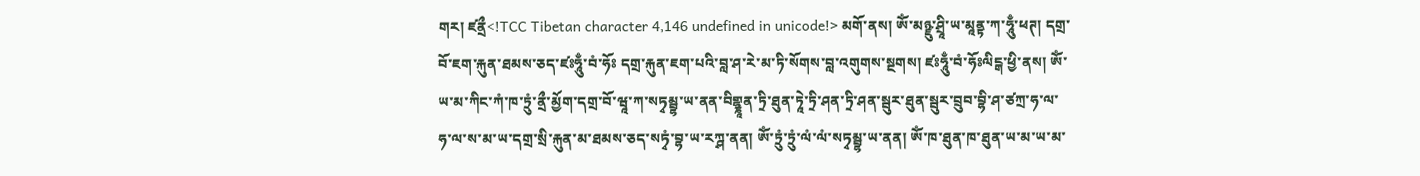གར། ཛནྲྀ<!TCC Tibetan character 4,146 undefined in unicode!> མགོ་ནས། ཨོཾ་མཉྫུ་ཤྲཱི་ཡ་མཱནྟ་ཀ་ཧཱུྃ་ཕཊ། དགྲ་བོ་ཇག་རྐུན་ཐམས་ཅད་ཛཿཧཱུྃ་བཾ་ཧོཿ དགྲ་རྐུན་ཇག་པའི་བླ་ཤ་རེ་མ་ཏི་སོགས་བླ་འགུགས་སྔགས། ཛཿཧཱུྃ་བཾ་ཧོཿལིངྒ་ཕྱི་ནས། ཨོཾ་ཡ་མ་ཀིང་ཀཾ་ཁ་ཏྲུཾ་ནྲྀ་མྱོག་དགྲ་བོ་ཝཱ་ཀ་སཏྭམྦྷ་ཡ་ནན་བིགྷྣཱན་ཏྲི་ཐུན་ཏཱེ་ཏྲི་ཤན་ཏྲི་ཤན་སྦུར་ཐུན་སྦུར་བྲུབ་བྷི་ཤ་ཙཀྲ་ཧ་ལ་ཧ་ལ་ས་མ་ཡ་དགྲ་སྲི་རྐུན་མ་ཐམས་ཅད་སཏྭཾ་བྷ་ཡ་རཀྴ་ནན། ཨོཾ་ཏྲུཾ་ཏྲུཾ་ལཾ་ལཾ་སཏྭམྦྷ་ཡ་ནན། ཨོཾ་ཁ་ཐུན་ཁ་ཐུན་ཡ་མ་ཡ་མ་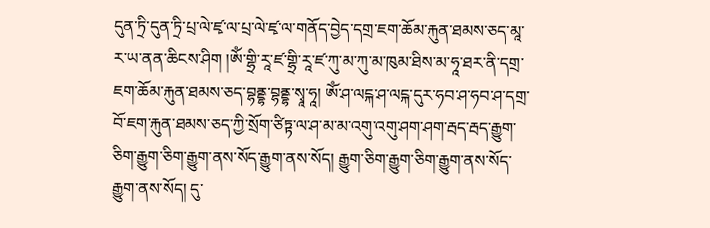དུན་ཏྲི་དུན་ཏྲི་པྲ་ལེ་ཛྭ་ལ་པྲ་ལེ་ཛྭ་ལ་གནོད་བྱེད་དགྲ་ཇག་ཆོམ་རྐུན་ཐམས་ཅད་མཱ་ར་ཡ་ནན་ཆིངས་ཤིག །ཨོཾ་གྷྲི་རཱ་ཛ་གྷྲི་རཱ་ཛ་ཀུ་མ་ཀུ་མ་ཁུམ་ཐིས་མ་ཧཱ་ཐར་ནི་དགྲ་ཇག་ཆོམ་རྐུན་ཐམས་ཅད་བྷནྡྷ་བྷནྡྷ་སྭཱ་ཧཱ། ཨོཾ་ཤ་ལངྐ་ཤ་ལངྐ་དུར་ཧབ་ཤ་ཧབ་ཤ་དགྲ་བོ་ཇག་རྐུན་ཐམས་ཅད་ཀྱི་སྲོག་ཙིཏྟ་ལ་ཤ་མ་མ་འགུ་འགུ་ཤག་ཤག་རྦད་རྦད་རྒྱུག་ཅིག་རྒྱུག་ཅིག་རྒྱུག་ནས་སོད་རྒྱུག་ནས་སོད། རྒྱུག་ཅིག་རྒྱུག་ཅིག་རྒྱུག་ནས་སོད་རྒྱུག་ནས་སོད། དུ་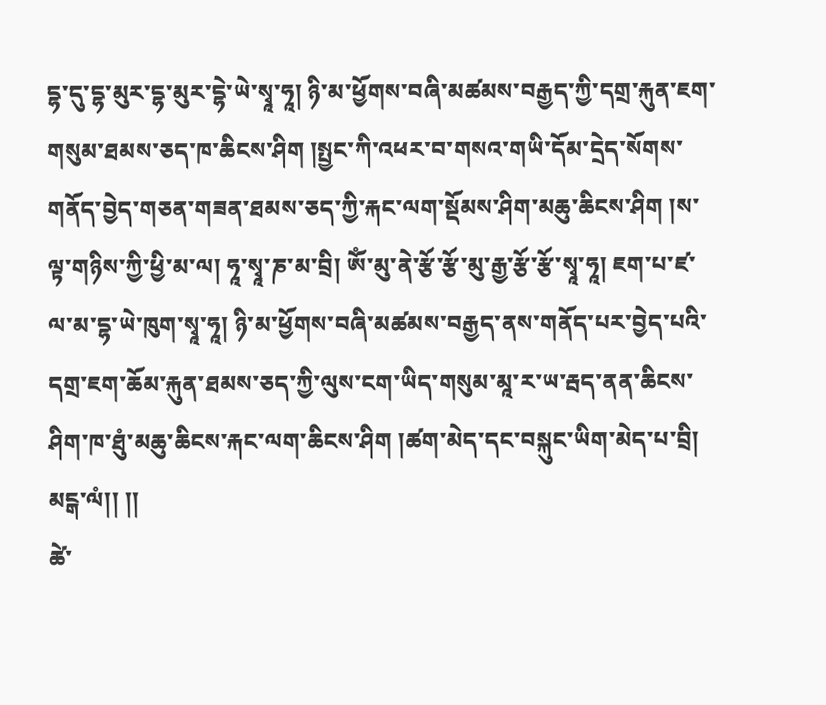དྷ་དུ་དྷ་མུར་དྷ་མུར་དྷེ་ཡེ་སྭཱ་ཧཱ། ཉི་མ་ཕྱོགས་བཞི་མཚམས་བརྒྱད་ཀྱི་དགྲ་རྐུན་ཇག་གསུམ་ཐམས་ཅད་ཁ་ཆིངས་ཤིག །སྤྱང་ཀི་འཕར་བ་གསའ་གཡི་དོམ་དྲེད་སོགས་གནོད་བྱེད་གཅན་གཟན་ཐམས་ཅད་ཀྱི་རྐང་ལག་སྡོམས་ཤིག་མཆུ་ཆིངས་ཤིག །ས་ལྟ་གཉིས་ཀྱི་ཕྱི་མ་ལ། ཧཱ་སྭཱ་ཎ་མ་བྲི། ཨོཾ་མུ་ནེ་རྩོ་རྩོ་མུ་རྒྱ་རྩོ་རྩོ་སྭཱ་ཧཱ། ཇག་པ་ཛ་ལ་མ་དྷ་ཡེ་ཁུག་སྭཱ་ཧཱ། ཉི་མ་ཕྱོགས་བཞི་མཚམས་བརྒྱད་ནས་གནོད་པར་བྱེད་པའི་དགྲ་ཇག་ཆོམ་རྐུན་ཐམས་ཅད་ཀྱི་ལུས་ངག་ཡིད་གསུམ་མཱ་ར་ཡ་རྦད་ནན་ཆིངས་ཤིག་ཁ་ཐུཾ་མཆུ་ཆིངས་རྐང་ལག་ཆིངས་ཤིག །ཚག་མེད་དང་བསྐུང་ཡིག་མེད་པ་བྲི། མངྒ་ལཾ།། །།
ཚེ་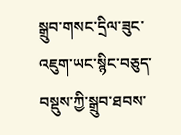སྒྲུབ་གསང་དྲིལ་ཟུང་འཇུག་ཡང་སྙིང་བཅུད་བསྡུས་ཀྱི་སྒྲུབ་ཐབས་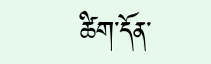ཚིག་དོན་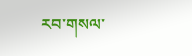རབ་གསལ་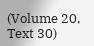(Volume 20, Text 30)